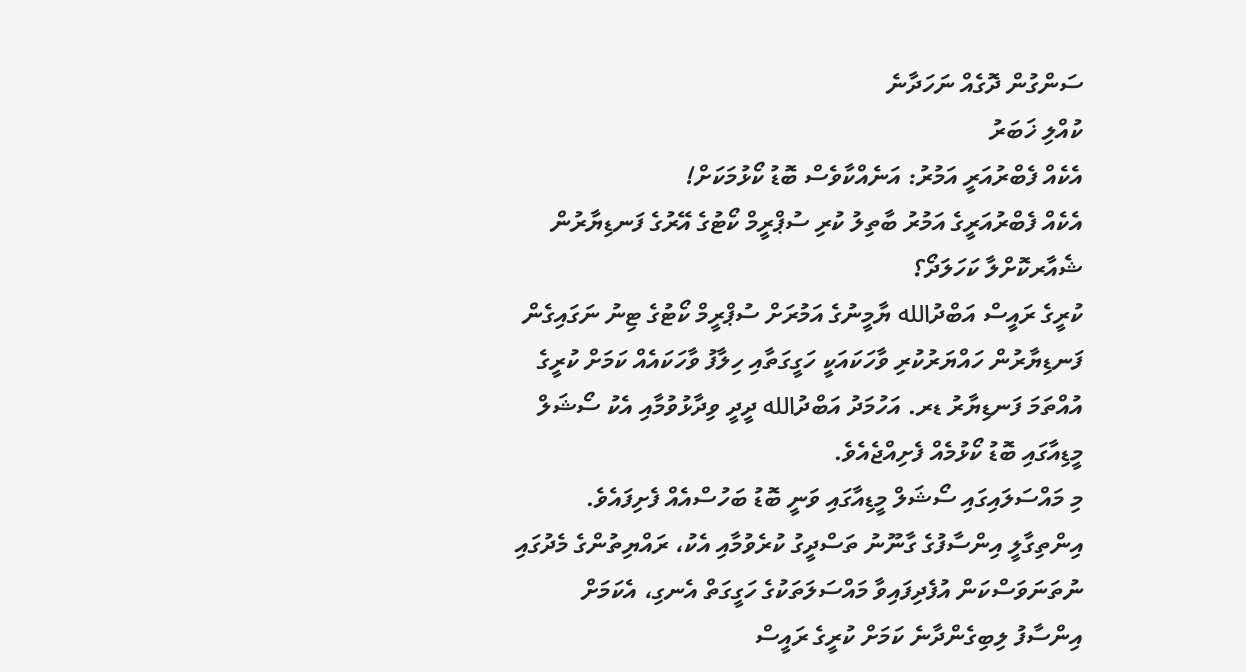ސަންގުން ދޮގެއް ނަހަދާނެ
ކުއްލި ޚަބަރު
އެކެއް ފެބްރުއަރީ އަމުރު: އަނެއްކާވެސް ބޮޑު ކޯޅުމަކަށް!
އެކެއް ފެބްރުއަރީގެ އަމުރު ބާތިލު ކުރި ސުޕްރީމް ކޯޓުގެ އޭރުގެ ފަނޑިޔާރުން
ޝެއާރކޮށްލާ ކަހަލަދޯ؟
ކުރީގެ ރައީސް އަބްދުالله ޔާމީނުގެ އަމުރަށް ސުޕްރީމް ކޯޓުގެ ޓިނު ނަގައިގެން ފަނޑިޔާރުން ހައްޔަރުކުރި ވާހަކައަކީ ހަގީގަތާއި ހިލާފު ވާހަކައެއް ކަމަށް ކުރީގެ އުއްތަމަ ފަނޑިޔާރު ޑރ. އަހުމަދު އަބްދުالله ދީދީ ވިދާޅުވުމާއި އެކު ސޯޝަލް މީޑިއާގައި ބޮޑު ކޯޅުމެއް ފެށިއްޖެއެވެ.
މި މައްސަލައިގައި ސޯޝަލް މީޑިއާގައި ވަނީ ބޮޑު ބަހުސްއެއް ފެށިފައެވެ. އިންތިގާލީ އިންސާފުގެ ގާނޫނު ތަސްދީގު ކުރެވުމާއި އެކު، ރައްޔިތުންގެ މެދުގައި ނުތަނަވަސްކަން އުފެދިފައިވާ މައްސަލަތަކުގެ ހަގީގަތް އެނގި، އެކަމަށް އިންސާފު ލިބިގެންދާނެ ކަމަށް ކުރީގެ ރައީސް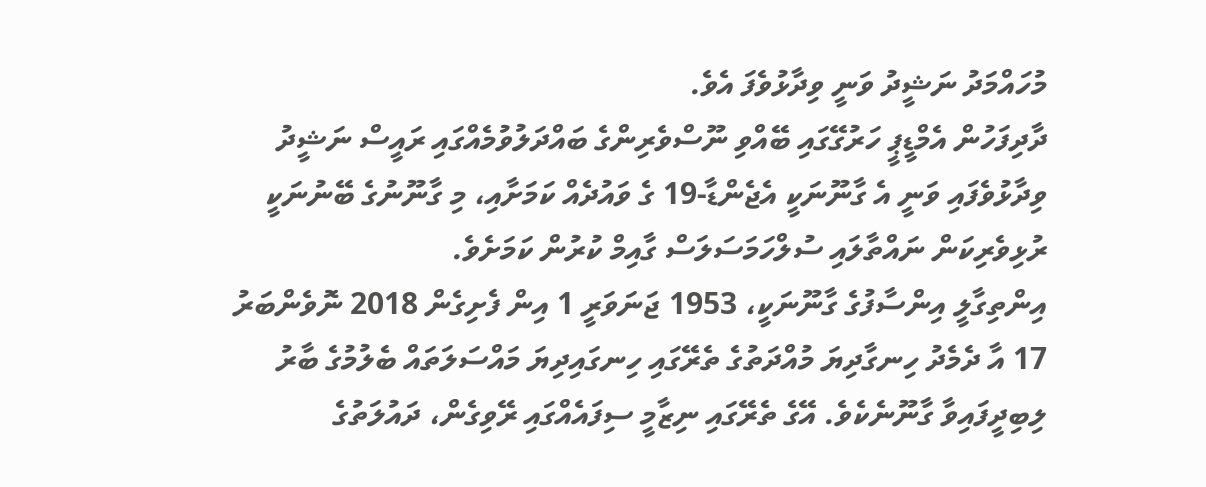މުހައްމަދު ނަޝީދު ވަނީ ވިދާޅުވެފަ އެވެ.
ދާދިފަހުން އެމްޑީޕީ ހަރުގޭގައި ބޭއްވި ނޫސްވެރިންގެ ބައްދަލުވުމެއްގައި ރައީސް ނަޝީދު ވިދާޅުވެފައި ވަނީ އެ ގާނޫނަކީ އެޖެންޑާ-19 ގެ ވައުދެއް ކަމަށާއި، މި ގާނޫނުގެ ބޭނުނަކީ ރުޅިވެރިކަން ނައްތާލައި ސުލްހަމަސަލަސް ގާއިމް ކުރުން ކަމަށެވެ.
އިންތިގާލީ އިންސާފުގެ ގާނޫނަކީ، 1953 ޖަނަވަރީ 1 އިން ފެށިގެން 2018 ނޮވެންބަރު 17 އާ ދެމެދު ހިނގާދިޔަ މުއްދަތުގެ ތެރޭގައި ހިނގައިދިޔަ މައްސަލަތައް ބެލުމުގެ ބާރު ލިބިދީފައިވާ ގާނޫނެކެވެ. އޭގެ ތެރޭގައި ނިޒާމީ ސިފައެއްގައި ރޭވިގެން، ދައުލަތުގެ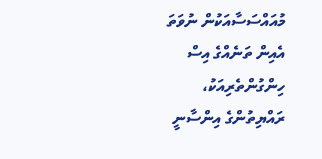މުއައްސަސާއަކުން ނުވަތަ އެއިން ތަނެއްގެ އިސް ހިންގުންތެރިއަކު، ރައްޔިތުންގެ އިންސާނީ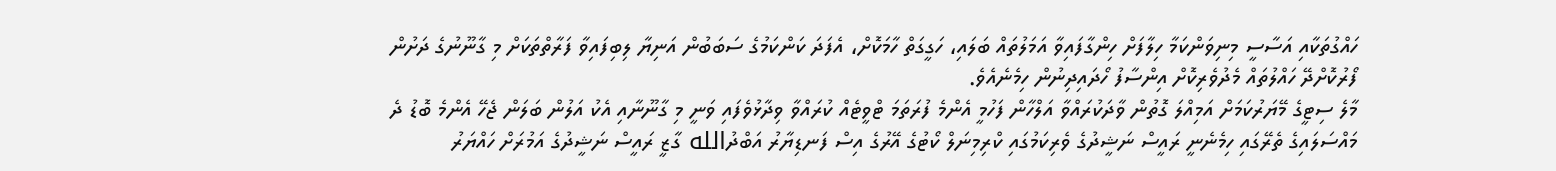ހައްގުތަކާއި އަސާސީ މިނިވަންކަމާ ހިލާފަށް ހިންގާފައިވާ އަމަލުތައް ބަލައި، ހަގީގަތް ހާމަކޮށް، އެފަދަ ކަންކަމުގެ ސަބަބުން އަނިޔާ ލިބިފައިވާ ފަރާތްތަކަށް މި ގާނޫނުގެ ދަށުން ފޯރުކޮށްދޭ ހައްލުތައް މެދުވެރިކޮށް އިންސާފު ހޯދައިދިނުން ހިމެނެއެވެ.
މާލެ ސިޓީގެ މޭޔަރުކަމަށް އަމިއްލަ ގޮތުން ވާދަކުރައްވާ އަލްހާން ފަހުމީ އެންމެ ފުރަތަމަ ޓްވީޓެއް ކުރައްވާ ވިދާޅުވެފައި ވަނީ މި ގާނޫނާއި އެކު އަލުން ބަލަން ޖެހޭ އެންމެ ބޮޑު ދެ މައްސަލައިގެ ތެރޭގައި ހިމެނެނީ ރައީސް ނަޝީދުގެ ވެރިކަމުގައި ކްރިމިނަލް ކޯޓުގެ އޭރުގެ އިސް ފަނޑިޔާރު އަބްދުالله ގާޒީ ރައީސް ނަޝީދުގެ އަމުރަށް ހައްޔަރު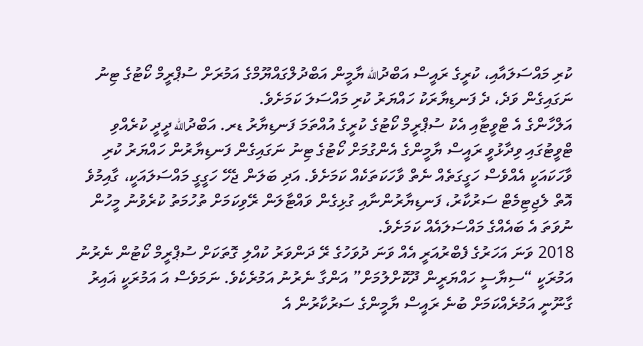ކުރި މައްސަލައާއި، ކުރީގެ ރައީސް އަބްދުالله ޔާމީން އަބްދުލްގައްޔޫމްގެ އަމުރަށް ސުޕްރީމް ކޯޓުގެ ޓިނު ނަގައިގެން ވަދެ، ދެ ފަނޑިޔާރަކު ހައްޔަރު ކުރި މައްސަލަ ކަމަށެވެ.
އަލްހާންގެ އެ ޓްވީޓާއި އެކު ސުޕްރީމް ކޯޓުގެ ކުރީގެ އުއްތަމަ ފަނޑިޔާރު ޑރ. އަބްދުالله ދީދީ ކުރެއްވި ޓްވީޓުގައި ވިދާޅުވީ ރައީސް ޔާމީންގެ އެންގުމަށް ކޯޓުގެ ޓިނު ނަގައިގެން ފަނޑިޔާރުން ހައްޔަރު ކުރި ވާހަކައަކީ އެއްވެސް ހަގީގަތެއް ނެތް ވާހަކަތަކެއް ކަމަށެވެ. އަދި ބަލަން ޖެހޭ ހަގީގީ މައްސަލައަކީ، ގާއިމުވެ އޮތް ލެޖިޓިމެޓް ސަރުކާރު، ފަނޑިޔާރުންނާއި ގުޅިގެން ވައްޓާލަން ރޭވިކަމަށް ތުހުމަތު ކުރެވުނު މީހުން ނުވަތަ އެ ބައެއްގެ މައްސަލައެއް ކަމަށެވެ.
2018 ވަނަ އަހަރުގެ ފެބްރުއަރީ އެއް ވަނަ ދުވަހުގެ ރޭ ދަންވަރު ކުއްލި ގޮތަކަށް ސުޕްރީމް ކޯޓުން ނެރުނު އަމުރަކީ “ސިޔާސީ ހައްޔަރީން ދޫކޮށްލުމަށް” އަންގާ ނެރުނު އަމުރެކެވެ. ނަމަވެސް އަ އަމުރަކީ ޣައިރު ގާނޫނީ އަމުރެއްކަމަށް ބުނެ ރައީސް ޔާމީންގެ ސަރުކާރުން އެ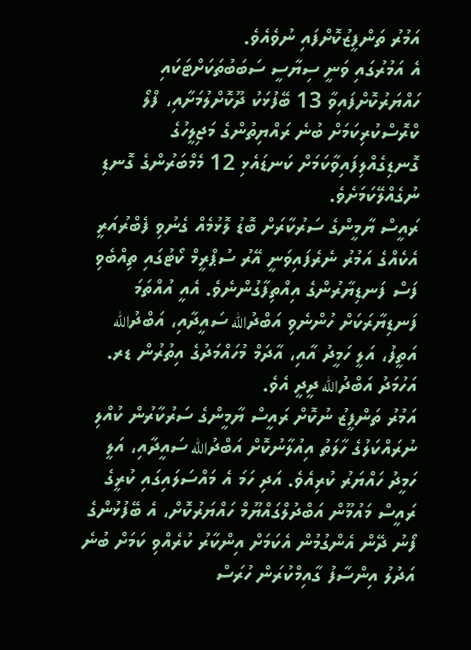އަމުރު ތަންފީޒުކޮށްފައި ނުވެއެވެ.
އެ އަމުރުގައި ވަނީ ސިޔާސީ ސަބަބުތަކަށްޓަކައި ހައްޔަރުކޮށްފައިވާ 13 ބޭފުޅަކު ދޫކޮށްލުމަށާއި، ފްލޯ ކްރޮސްކުރިކަމަށް ބުނެ ރައްޔިތުންގެ މަޖިލީހުގެ ގޮނޑިގެއްލިފައިވާކަމަށް ކަނޑައެޅި 12 މެމްބަރުންގެ ގޮނޑި ނުގެއްލޭކަމަށެވެ.
ރައީސް ޔާމީންގެ ސަރުކާރަށް ބޮޑު ލޮޅުމެއް ގެނުވި ފެބްރުއަރީ އެކެއްގެ އަމުރު ނެރެފައިވަނީ އޭރު ސުޕްރީމް ކޯޓުގައި ތިއްބެވި ފަސް ފަނޑިޔާރުންގެ އިއްތިފާގުންނެވެ. އެއީ އުއްތަމަ ފަނޑިޔާރަކަށް ހުންނެވި އަބްދުالله ސައީދާއި، އަބްދުالله އަތީފު، އަލީ ހަމީދު އާއި، އާދަމް މުހައްމަދުގެ އިތުރުން ޑރ. އަހުމަދު އަބްދުالله ދީދީ އެވެ.
އަމުރު ތަންފީޒު ނުކޮށް ރައީސް ޔާމީންގެ ސަރުކާރުން ކުއްލި ނުރައްކަލުގެ ހާލަތު އިއުލާނުކޮށް އަބްދުالله ސައީދާއި، އަލީ ހަމީދު ހައްޔަރު ކުރިއެވެ. އަދި ހަމަ އެ މައްސަލައިގައި ކުރީގެ ރައީސް މައުމޫން އަބްދުލްގައްޔޫމް ހައްޔަރުކޮށް، އެ ބޭފުޅުންގެ ފޯނު ދޭން އެންގުމުން އެކަމަށް އިންކާރު ކުރެއްވި ކަމަށް ބުނެ އަދުލު އިންސާފު ގާއިމްކުރަން ހުރަސް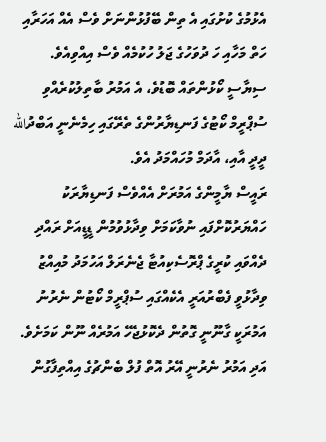އެޅުމުގެ ކުށުގައި އެ ތިން ބޭފުޅުންނަށް ވެސް އެއް އަހަރާއި ހަތް މަހާއި ހަ ދުވަހުގެ ޖަލު ހުކުމެއް ވެސް އިއްވިއެވެ.
ސިޔާސީ ކޯޅުންތައް ބޮޑުވެ، އެ އަމުރު ބާތިލުކުރެއްވި ސުޕްރީމް ކޯޓުގެ ފަނޑިޔާރުންގެ ތެރޭގައި ހިމެނެނީ އަބްދުالله ދީދީ އާއި، އާދަމް މުހައްމަދު އެވެ.
ރައީސް ޔާމީންގެ އަމުރަށް އެއްވެސް ފަނޑިޔާރަކު ހައްޔަރުކޮށްފައި ނުވާކަމަށް ވިދާޅުވުމުން ޑީޑީއަށް ރައްދި ދެއްވައި ކުރީގެ ޕްރޮސެކިއުޓާ ޖެނެރަލް އަހުމަދު މުއިއްޒު ވިދާޅުވީ ފެބްރުއަރީ އެކެއްގައި ސުޕްރީމް ކޯޓުން ނެރުނު އަމުރަކީ ގާނޫނީ ގޮތުން ދެކޮޅުޖެހޭ އަމުރެއް ނޫން ކަމަށެވެ. އަދި އަމުރު ނެރުނީ އޭރު އޮތް ފުލް ބެންޗުގެ އިއްތިފާގުން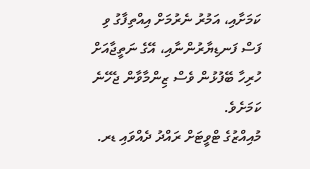ކަމަށާއި، އަމުރު ނެރުމަށް އިއްތިފާގު ވި ފަސް ފަނޑިޔާރުންނާއި، އޭގެ ނަތީޖާއަށް ހުރިހާ ބޭފުޅުން ވެސް ޒިންމާވާން ޖެހޭނެ ކަމަށެވެ.
މުއިއްޒުގެ ޓްވީޓަށް ރައްދު ދެއްވައި ޑރ.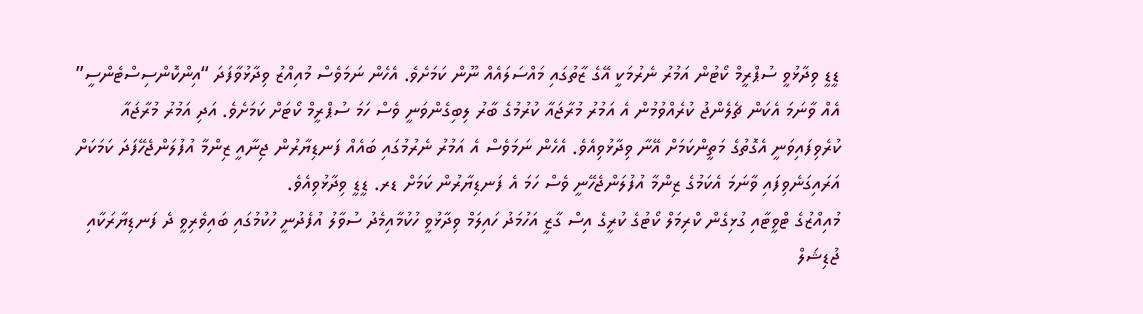ޑީޑީ ވިދާޅުވީ ސުޕްރީމް ކޯޓުން އަމުރު ނެރުމަކީ އޭގެ ޒާތުގައި މައްސަލައެއް ނޫން ކަމަށެވެ. އެހެން ނަމަވެސް މުއިއްޒު ވިދާޅުވާފަދަ “އިންކޮންސިސްޓެންސީ” އެއް ވާނަމަ އެކަން ޗެލެންޖު ކުރެއްވުމުން އެ އަމުރު މުރާޖައާ ކުރުމުގެ ބާރު ލިބިގެންވަނީ ވެސް ހަމަ ސުޕްރީމް ކޯޓަށް ކަމަށެވެ. އަދި އަމުރު މުރާޖައާ ކުރެވިފައިވަނީ އެގޮތުގެ މަތީންކަމަށް އޭނާ ވިދާޅުވިއެވެ. އެހެން ނަމަވެސް އެ އަމުރު ނެރުމުގައި ބައެއް ފަނޑިޔާރުން ޖިނާއީ ޒިންމާ އުފުލަންޖެހޭފަދަ ކަމަކަށް އަރައިގަނެވިފައި ވާނަމަ އެކަމުގެ ޒިންމާ އުފުލަންޖެހޭނީ ވެސް ހަމަ އެ ފަނޑިޔާރުން ކަމަށް ޑރ. ޑީޑީ ވިދާޅުވިއެވެ.
މުއިއްޒުގެ ޓްވީޓާއި ގުޅިގެން ކްރިމަލް ކޯޓުގެ ކުރީގެ އިސް ގާޒީ އަހުމަދު ހައިލަމް ވިދާޅުވީ ހުކުމާއިމެދު ސުވާލު އުފެދުނީ ހުކުމުގައި ބައިވެރިވީ ދެ ފަނޑިޔާރަކާއި ޖުޑިޝަލް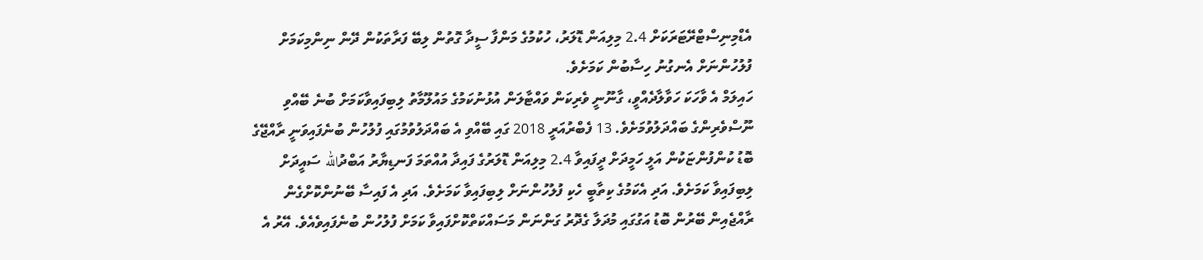އެޑްމިނިސްޓްރޭޓަރަކަށް 2.4 މިލިއަން ޑޮލަރު، ހުކުމުގެ މަންފާ ސީދާ ގޮތުން ލިބޭ ފަރާތަކުން ދޭން ނިންމިކަމަށް ފުލުހުންނަށް އެނގުނު ހިސާބުން ކަމަށެވެ.
ހައިލަމް އެ ވާހަކަ ހަވާލާދެއްވީ، ގާނޫނީ ވެރިކަން ވައްޓާލަން އުޅުނުކަމުގެ މައުލޫމާތު ލިބިފައިވާކަމަށް ބުނެ ބޭއްވި ނޫސްވެރިންގެ ބައްދަލުވުމަށެވެ. 13 ފެބްރުއަރީ 2018 ގައި ބޭއްވި އެ ބައްދަލުވުމުގައި ފުލުހުން ބުނެފައިވަނީ ރާއްޖޭގެ ބޮޑު ކުންފުންޏަކުން އަލީ ހަމީދަށް ދީފައިވާ 2.4 މިލިއަން ޑޮލަރުގެ ފައިދާ އުއްތަމަ ފަނޑިޔާރު އަބްދުالله ސައީދަށް ލިބިފައިވާ ކަމަށެވެ. އަދި އެކަމުގެ ކިތާބީ ހެކި ފުލުހުންނަށް ލިބިފައިވާ ކަމަށެވެ. އަދި އެ ފައިސާ ބޭނުންކޮށްގެން ރާއްޖެއިން ބޭރުން ބޮޑު އަގުގައި މުދަލާ ގެދޮރު ގަންނަން މަސައްކަތްކޮށްފައިވާ ކަމަށް ފުލުހުން ބުނެފައިވެއެވެ. އޭރު އެ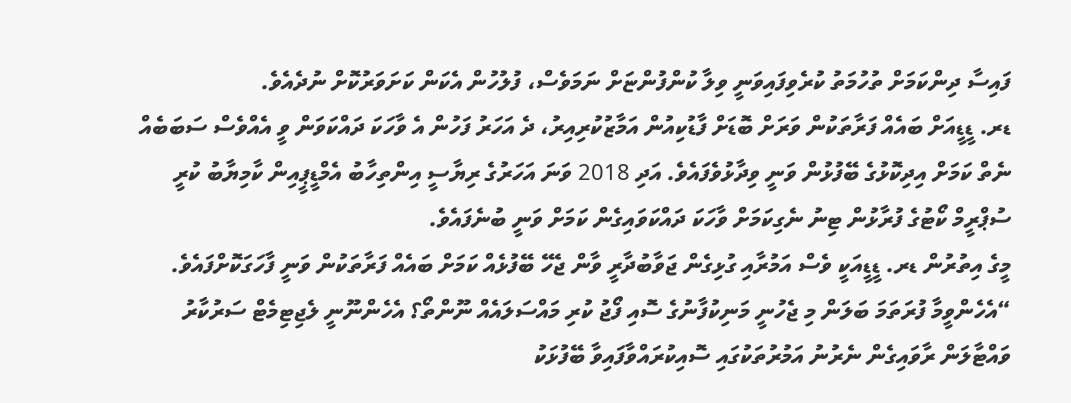ފައިސާ ދިންކަމަށް ތުހުމަތު ކުރެވިފައިވަނީ ވިލާ ކުންފުންޏަށް ނަމަވެސް، ފުލުހުން އެކަން ކަށަވަރުކޮށް ނުދެއެވެ.
ޑރ. ޑީޑީއަށް ބައެއް ފަރާތަކުން ވަރަށް ބޮޑަށް ފާޑުކިއުން އަމާޒުކުރިއިރު، ދެ އަހަރު ފަހުން އެ ވާހަކަ ދައްކަވަން ވީ އެއްވެސް ސަބަބެއް ނެތް ކަމަށް އިދިކޮޅުގެ ބޭފުޅުން ވަނީ ވިދާޅުވެފައެވެ. އަދި 2018 ވަނަ އަހަރުގެ ރިޔާސީ އިންތިހާބު އެމްޑީޕީއިން ކާމިޔާބު ކުރީ ސުޕްރީމް ކޯޓުގެ ފުރާޅުން ޓިނު ނެގިކަމަށް ވާހަކަ ދައްކަވައިގެން ކަމަށް ވަނީ ބުނެފައެވެ.
މީގެ އިތުރުން ޑރ. ޑީޑީއަކީ ވެސް އަމުރާއި ގުޅިގެން ޖަވާބުދާރީ ވާން ޖެހޭ ބޭފުޅެއް ކަމަށް ބައެއް ފަރާތަކުން ވަނީ ފާހަގަކޮށްފައެވެ.
“އެހެންވީމާ ފުރަތަމަ ބަލަން މި ޖެހުނީ މަނިކުފާނުގެ ސޮއި ފޯޖު ކުރި މައްސަލައެއް ނޫންތޯ؟ އެހެންނޫނީ ލެޖިޓިމެޓް ސަރުކާރު ވައްޓާލަން ރާވައިގެން ނެރުނު އަމުރުތަކުގައި ސޮއިކުރައްވާފައިވާ ބޭފުޅަކު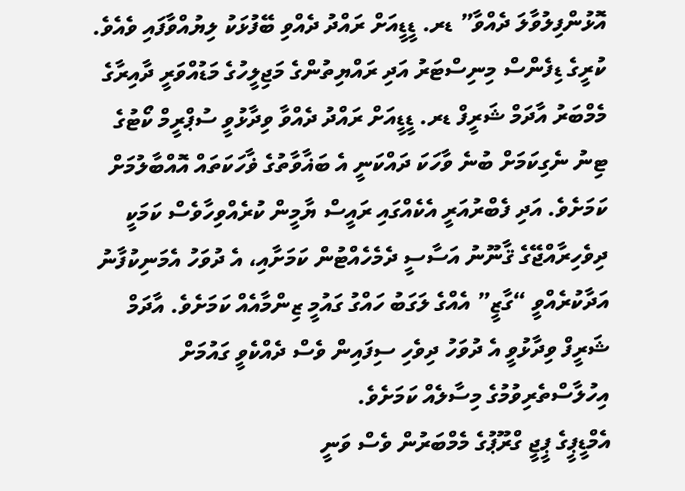އޮޅުންފިލުވާލަ ދެއްވާ” ޑރ. ޑީޑީއަށް ރައްދު ދެއްވި ބޭފުޅަކު ލިޔުއްވާފައި ވެއެވެ.
ކުރީގެ ޑިފެންސް މިނިސްޓަރު އަދި ރައްޔިތުންގެ މަޖިލީހުގެ މަޑުއްވަރީ ދާއިރާގެ މެމްބަރު އާދަމް ޝަރީފް ޑރ. ޑީޑީއަށް ރައްދު ދެއްވާ ވިދާޅުވީ ސުޕްރީމް ކޯޓުގެ ޓިނު ނެގިކަމަށް ބުނެ ވާހަކަ ދައްކަނީ އެ ބަޣާވާތުގެ ޥާހަކަތައް އޮއްބާލުމަށް ކަމަށެވެ. އަދި ފެބްރުއަރީ އެކެއްގައި ރައީސް ޔާމީން ކުރެއްވިހާވެސް ކަމަކީ ދިވެހިރާއްޖޭގެ ޤާނޫނު އަސާސީ ދެމެހެއްޓުން ކަމަށާއި، އެ ދުވަހު އެމަނިކުފާނު އަދާކުރެއްވީ “ގާޒީ” އެއްގެ ލަގަބު ހައްގު ގައުމީ ޒިންމާއެއް ކަމަށެވެ. އާދަމް ޝަރީފް ވިދާޅުވީ އެ ދުވަހު ދިވެހި ސިފައިން ވެސް ދެއްކެވީ ގައުމަށް އިހުލާސްތެރިވުމުގެ މިސާލެއް ކަމަށެވެ.
އެމްޑީޕީގެ ޕީޖީ ގްރޫޕުގެ މެމްބަރުން ވެސް ވަނީ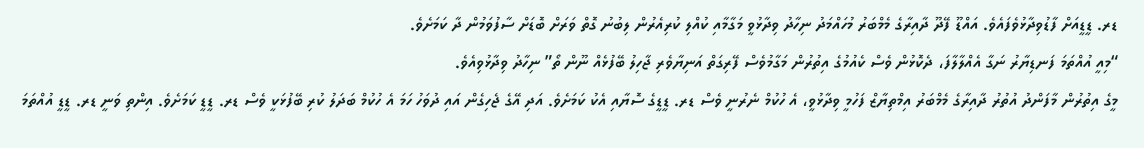ޑރ. ޑީޑީއަށް ފާޑުވިދާޅުވެފައެވެ. އައްޑޫ ފޭދޫ ދާއިރާގެ މެމްބަރު މުހައްމަދު ނިހާދު ވިދާޅުވީ މަގާމާއި ކުއްލި ކުރިއެރުން ލިބުނު ގޮތް ވަރަށް ބޮޑަށް ސާފުވަމުން ދާ ކަމަށެވެ.
“މިއީ އުއްތަމަ ފަނޑިޔާރު ނަގާ އެއްލާލާފަ، ދެކޮޅުން ވެސް ކެއުމުގެ އިތުރުން މަގާމުވެސް ފޭރިގަތް އަނިޔާވެރި ޖާހިލު ބޭފުޅެއް ނޫން ތޯ” ނިހާދު ވިދާޅުވިއެވެ.
މީގެ އިތުރުން މާފަންދު އުތުރު ދާއިރާގެ މެމްބަރު އިމްތިޔާޒް ފަހުމީ ވިދާޅުވީ، އެ ހުކުމް ނެރުނީ ވެސް ޑރ. ޑީޑީގެ ސޮޔާއި އެކު ކަމަށެވެ. އަދި އޭގެ ޖެހިގެން އައި ދުވަހު ހަމަ އެ ހުކުމް ބަދަލު ކުރި ބޭފުޅަކީ ވެސް ޑރ. ޑީޑީ ކަމަށެވެ. އިންތި ވަނީ ޑރ. ޑީޑީ އުއްތަމަ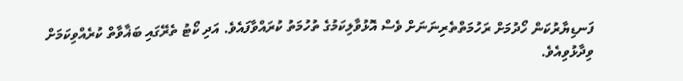ފަނޑިޔާރުކަން ހޯދުމަށް ރަހުމަތްތެރިނަނަށް ވެސް އޮޅުވާލިކަމުގެ ތުހުމަތު ކުރައްވާފައެވެ. އަދި ކޯޓު ތެރޭގައި ބަޣާވާތް ކުރެއްވިކަމަށް ވިދާޅުވިއެވެ.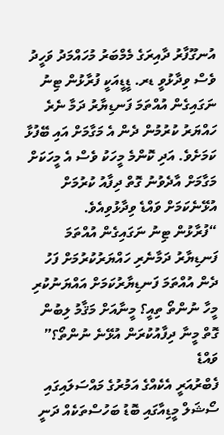އުނގޫފާރު ދާއިރަގެ މެމްބަރު މުހައްމަދު ވަހީދު ވެސް ވިދާޅުވީ ޑރ. ޑީޑީއަކީ ފުރާޅުން ޓިނު ނަގައިގެން އުއްތަމަ ފަނޑިޔާރު ދަމާ ނެރެ ހައްޔަރު ކުރުމުން ދެން އެ މަގާމަށް އައި ބޭފުޅާ ކަމަށެވެ. އަދި ކޮންމެ މީހަކު ވެސް އެ މީހަކަށް މަގާމަށް އާދެވުނު ގޮތް ދިފާއު ކުރުމަށް އުޅޭނެކަމަށް ވައްޑެ ވިދާޅުވިއެވެ.
“ފުރާޅުން ޓިނު ނަގައިގެން އުއްތަމަ ފަނޑިޔާރު ދަމާނެރި ހައްޔަރުކުރުމަށް ފަހު ދެން އުއްތަމަ ފަނޑިޔާރުކަމަށް އައްޔަނުކުރި މީހާ ނުންތޯ ތިއީ؟ މީނާއަށް މަޤާމު ލިބުން ގޮތް މީނާ ދިފާއުކުރަން އުޅޭނެ ނުންތޯ؟” ވައްޑެ
ފެބްރުއަރީ އެކެއްގެ އަމުރުގެ މައްސަލައިގައި ސޯޝަލް މީޑިއާގައި ބޮޑު ބަހުސްތަކެއް ދަނީ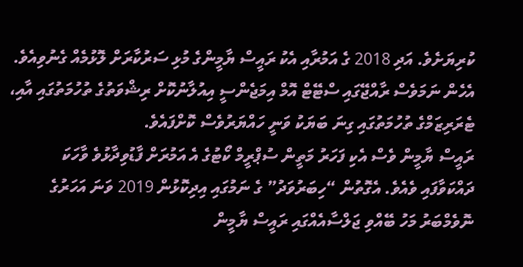ކުރިޔަށެވެ. އަދި 2018 ގެ އަމުރާއި އެކު ރައީސް ޔާމީންގެ މުޅި ސަރުކާރަށް ލޮޅުމެއް ގެނުވިއެވެ. އެހެން ނަމަވެސް ރާއްޖޭގައި ސްޓޭޓް އޮމް އިމަޖެންސީ އިއުލާނުކޮށް ރިޝްވަތުގެ ތުހުމަތުގައި އާއި، ޓެރަރިޒަމްގެ ތުހުމަތުގައި ގިނަ ބަޔަކު ވަނީ ހައްޔަރުވެސް ކޮށްފައެވެ.
ރައީސް ޔާމީން ވެސް އެކި ފަހަރު މަތީން ސުޕްރީމް ކޯޓުގެ އެ އަމުރަށް ފާޑުވިދާޅުވެ ވާހަކަ ދައްކަވާފައި ވެއެވެ. އެގޮތުން “ހިބަރުވަދު” ގެ ނަމުގައި އިދިކޮޅުން 2019 ވަނަ އަހަރުގެ ނޮވެމްބަރު މަހު ބޭއްވި ޖަލްސާއެއްގައި ރައީސް ޔާމީން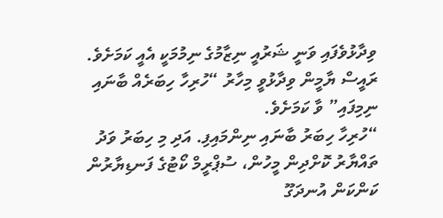ވިދާޅުވެފައި ވަނީ ޝަރުއީ ނިޒާމުގެ ނިމުމަކީ އެއީ ކަމަށެވެ. ރައީސް ޔާމީން ވިދާޅުވީ މިހާރު “ހުރިހާ ހިބަރެއް ބާނައި ނިމިފައި” ވާ ކަމަށެވެ.
“ހުރިހާ ހިބަރު ބާނައި ނިންމައިފި. އަދި މި ހިބަރު ވަދު ތައްޔާރު ކޮށްދިން މީހުން، ސުޕްރީމް ކޯޓުގެ ފަނޑިޔާރުން ކަންކަން އުނދަގޫ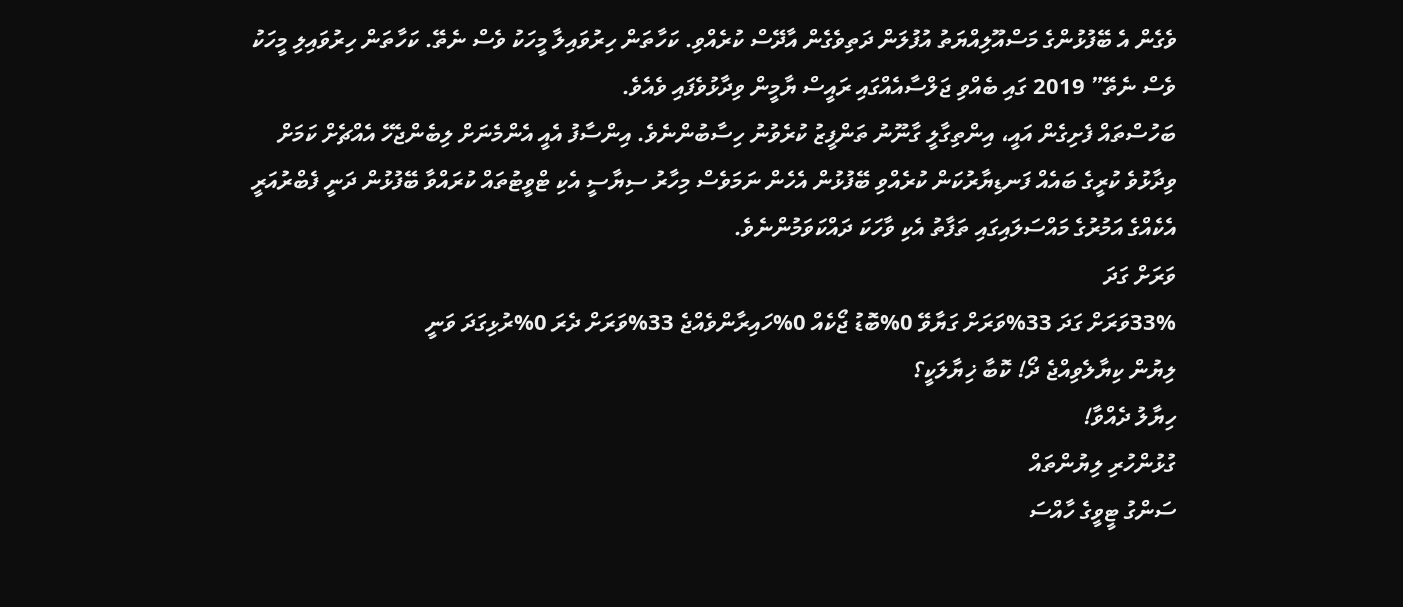ވެގެން އެ ބޭފުޅުންގެ މަސްއޫލިއްޔަތު އުފުލަން ދަތިވެގެން އާދޭސް ކުރެއްވި. ކަހާތަން ހިރުވައިލާ މީހަކު ވެސް ނެތޭ. ކަހާތަން ހިރުވައިލި މީހަކު ވެސް ނެތޭ” 2019 ގައި ބެއްވި ޖަލްސާއެއްގައި ރައީސް ޔާމީން ވިދާޅުވެފައި ވެއެވެ.
ބަހުސްތައް ފެށިގެން އައީ، އިންތިގާލީ ގާނޫނު ތަންފީޒު ކުރެވުނު ހިސާބުންނެވެ. އިންސާފު އެއީ އެންމެނަށް ލިބެންޖެހޭ އެއްޗެށް ކަމަށް ވިދާޅުވެ ކުރީގެ ބައެއް ފަނޑިޔާރުކަން ކުރެއްވި ބޭފުޅުން އެހެން ނަމަވެސް މިހާރު ސިޔާސީ އެކި ޓްވީޓުތައް ކުރައްވާ ބޭފުޅުން ދަނީ ފެބްރުއަރީ އެކެއްގެ އަމުރުގެ މައްސަލައިގައި ތަފާތު އެކި ވާހަކަ ދައްކަވަމުންނެވެ.
ވަރަށް ގަދަ
33%ވަރަށް ގަދަ 33%ވަރަށް ގަޔާވޭ 0%ބޮޑު ޖޯކެއް 0%ހައިރާންވެއްޖެ 33%ވަރަށް ދެރަ 0%ރުޅިގަދަ ވަނީ
ލިޔުން ކިޔާލެވިއްޖެ ދޯ! ކޮބާ ޚިޔާލަކީ؟
ހިޔާލު ދެއްވާ!
ގުޅުންހުރި ލިޔުންތައް
ސަންގު ޓީވީގެ ހާއްސަ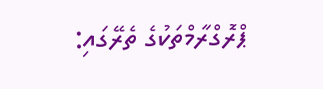ޕްރޮގްރާމްތަކުގެ ތެރޭގައި: